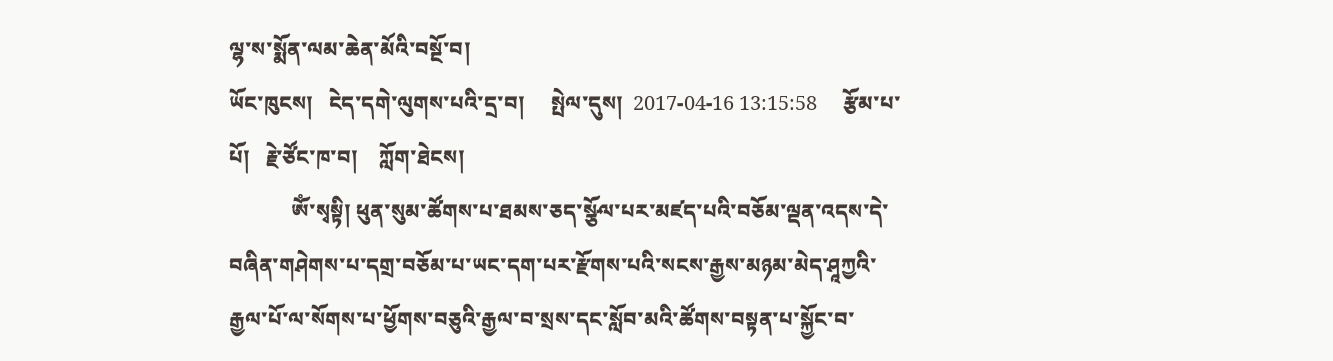ལྷ་ས་སྨོན་ལམ་ཆེན་མོའི་བསྔོ་བ།
ཡོང་ཁུངས།   ངེད་དགེ་ལུགས་པའི་དྲ་བ།     སྤེལ་དུས།  2017-04-16 13:15:58     རྩོམ་པ་པོ།   རྗེ་ཙོང་ཁ་བ།    ཀློག་ཐེངས།
            ཨོཾ་སྭསྟི། ཕུན་སུམ་ཚོགས་པ་ཐམས་ཅད་སྩོལ་པར་མཛད་པའི་བཅོམ་ལྡན་འདས་དེ་བཞིན་གཤེགས་པ་དགྲ་བཅོམ་པ་ཡང་དག་པར་རྫོགས་པའི་སངས་རྒྱས་མཉམ་མེད་ཤཱཀྱའི་རྒྱལ་པོ་ལ་སོགས་པ་ཕྱོགས་བཅུའི་རྒྱལ་བ་སྲས་དང་སློབ་མའི་ཚོགས་བསྟན་པ་སྐྱོང་བ་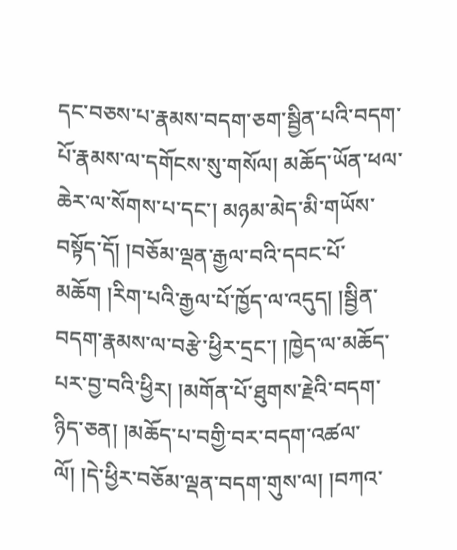དང་བཅས་པ་རྣམས་བདག་ཅག་སྦྱིན་པའི་བདག་པོ་རྣམས་ལ་དགོངས་སུ་གསོལ། མཆོད་ཡོན་ཕལ་ཆེར་ལ་སོགས་པ་དང་། མཉམ་མེད་མི་གཡོས་བསྟོད་དོ། །བཅོམ་ལྡན་རྒྱལ་བའི་དབང་པོ་མཆོག །རིག་པའི་རྒྱལ་པོ་ཁྱོད་ལ་འདུད། །སྦྱིན་བདག་རྣམས་ལ་བརྩེ་ཕྱིར་དྲང་། །ཁྱེད་ལ་མཆོད་པར་བྱ་བའི་ཕྱིར། །མགོན་པོ་ཐུགས་རྗེའི་བདག་ཉིད་ཅན། །མཆོད་པ་བགྱི་བར་བདག་འཚལ་ལོ། །དེ་ཕྱིར་བཅོམ་ལྡན་བདག་གུས་ལ། །བཀའ་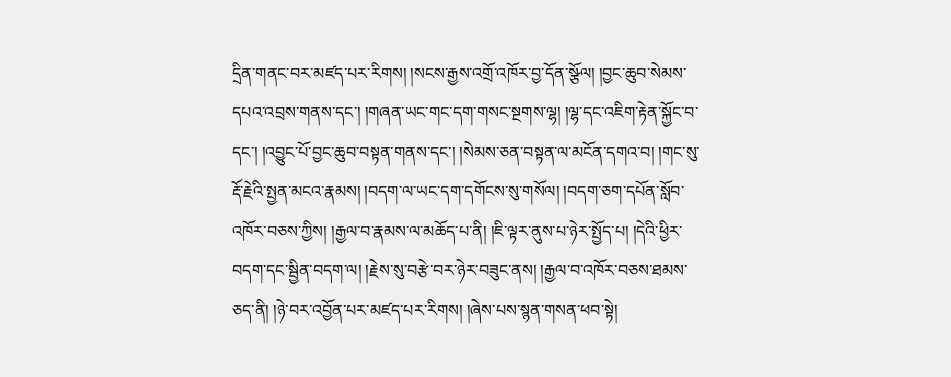དྲིན་གནང་བར་མཛད་པར་རིགས། །སངས་རྒྱས་འགྲོ་འཁོར་བྱ་དོན་སྩོལ། །བྱང་ཆུབ་སེམས་དཔའ་འབྲས་གནས་དང་། །གཞན་ཡང་གང་དག་གསང་སྔགས་ལྷ། །ལྷ་དང་འཇིག་རྟེན་སྐྱོང་བ་དང་། །འབྱུང་པོ་བྱང་ཆུབ་བསྟན་གནས་དང་། །སེམས་ཅན་བསྟན་ལ་མངོན་དགའ་བ། །གང་སུ་རྡོ་རྗེའི་སྤྱན་མངའ་རྣམས། །བདག་ལ་ཡང་དག་དགོངས་སུ་གསོལ། །བདག་ཅག་དཔོན་སློབ་འཁོར་བཅས་ཀྱིས། །རྒྱལ་བ་རྣམས་ལ་མཆོད་པ་ནི། །ཇི་ལྟར་ནུས་པ་ཉེར་སྤྱོད་པ། །དེའི་ཕྱིར་བདག་དང་སྦྱིན་བདག་ལ། །རྗེས་སུ་བརྩེ་བར་ཉེར་བཟུང་ནས། །རྒྱལ་བ་འཁོར་བཅས་ཐམས་ཅད་ནི། །ཉེ་བར་འབྱོན་པར་མཛད་པར་རིགས། །ཞེས་པས་སྙན་གསན་ཕབ་སྟེ།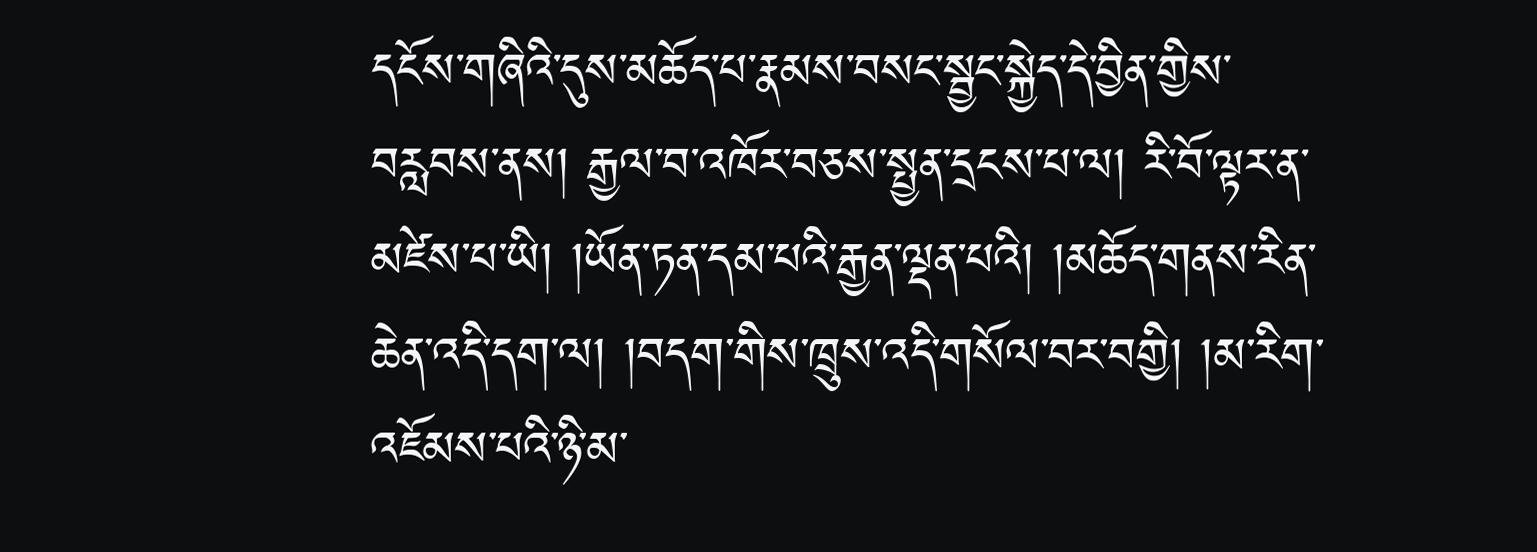དངོས་གཞིའི་དུས་མཆོད་པ་རྣམས་བསང་སྦྱང་སྐྱེད་དེ་བྱིན་གྱིས་བརླབས་ནས། རྒྱལ་བ་འཁོར་བཅས་སྤྱན་དྲངས་པ་ལ། རི་བོ་ལྟར་ན་མཛེས་པ་ཡི། །ཡོན་ཏན་དམ་པའི་རྒྱན་ལྡན་པའི། །མཆོད་གནས་རིན་ཆེན་འདི་དག་ལ། །བདག་གིས་ཁྲུས་འདི་གསོལ་བར་བགྱི། །མ་རིག་འཇོམས་པའི་ཉི་མ་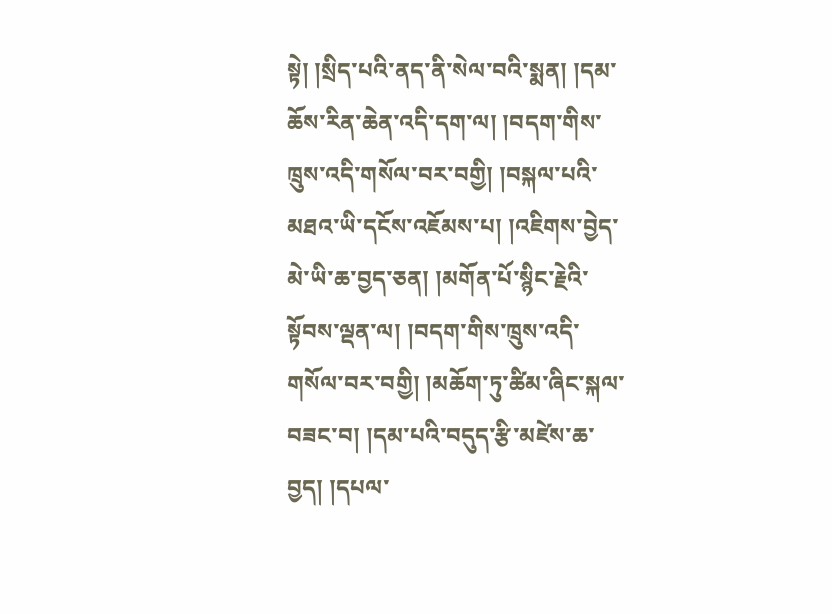སྟེ། །སྲིད་པའི་ནད་ནི་སེལ་བའི་སྨན། །དམ་ཆོས་རིན་ཆེན་འདི་དག་ལ། །བདག་གིས་ཁྲུས་འདི་གསོལ་བར་བགྱི། །བསྐལ་པའི་མཐའ་ཡི་དངོས་འཇོམས་པ། །འཇིགས་བྱེད་མེ་ཡི་ཆ་བྱད་ཅན། །མགོན་པོ་སྙིང་རྗེའི་སྟོབས་ལྡན་ལ། །བདག་གིས་ཁྲུས་འདི་གསོལ་བར་བགྱི། །མཆོག་ཏུ་ཚིམ་ཞིང་སྐལ་བཟང་བ། །དམ་པའི་བདུད་རྩི་མཛེས་ཆ་བྱད། །དཔལ་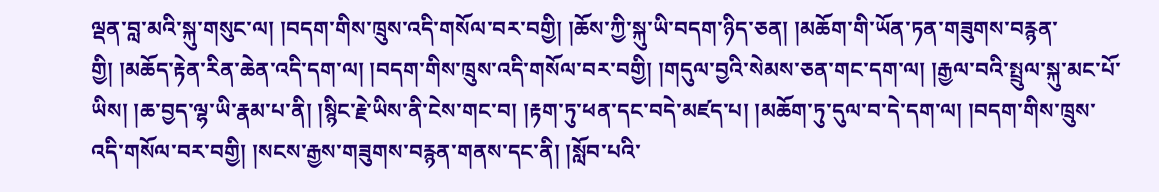ལྡན་བླ་མའི་སྐུ་གསུང་ལ། །བདག་གིས་ཁྲུས་འདི་གསོལ་བར་བགྱི། །ཆོས་ཀྱི་སྐུ་ཡི་བདག་ཉིད་ཅན། །མཆོག་གི་ཡོན་ཏན་གཟུགས་བརྙན་གྱི། །མཆོད་རྟེན་རིན་ཆེན་འདི་དག་ལ། །བདག་གིས་ཁྲུས་འདི་གསོལ་བར་བགྱི། །གདུལ་བྱའི་སེམས་ཅན་གང་དག་ལ། །རྒྱལ་བའི་སྤྲུལ་སྐུ་མང་པོ་ཡིས། །ཆ་བྱད་ལྷ་ཡི་རྣམ་པ་ནི། །སྙིང་རྗེ་ཡིས་ནི་ངེས་གང་བ། །རྟག་ཏུ་ཕན་དང་བདེ་མཛད་པ། །མཆོག་ཏུ་དུལ་བ་དེ་དག་ལ། །བདག་གིས་ཁྲུས་འདི་གསོལ་བར་བགྱི། །སངས་རྒྱས་གཟུགས་བརྙན་གནས་དང་ནི། །སློབ་པའི་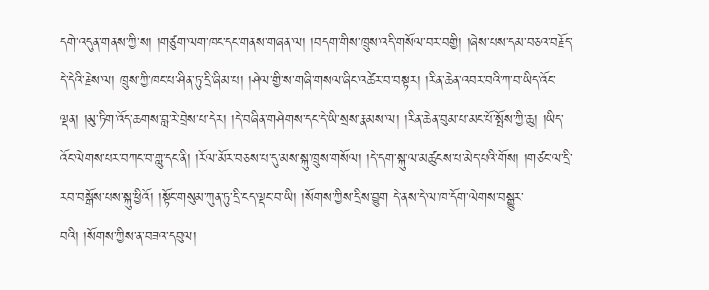དགེ་འདུན་གནས་ཀྱི་ས། །གཙུག་ལག་ཁང་དང་གནས་གཞན་ལ། །བདག་གིས་ཁྲུས་འདི་གསོལ་བར་བགྱི། །ཞེས་པས་དམ་བཅའ་བརྗོད་དེ་དེའི་རྗེས་ལ། ཁྲུས་ཀྱི་ཁང་པ་ཤིན་ཏུ་དྲི་ཞིམ་པ། །ཤེལ་གྱི་ས་གཞི་གསལ་ཞིང་འཚེར་བ་བསྟར། །རིན་ཆེན་འབར་བའི་ཀ་བ་ཡིད་འོང་ལྡན། །མུ་ཏིག་འོད་ཆགས་བླ་རེ་བྲེས་པ་དེར། །དེ་བཞིན་གཤེགས་དང་དེ་ཡི་སྲས་རྣམས་ལ། །རིན་ཆེན་བུམ་པ་མང་པོ་སྤོས་ཀྱི་ཆུ། །ཡིད་འོང་ལེགས་པར་བཀང་བ་གླུ་དང་ནི། །རོལ་མོར་བཅས་པ་དུ་མས་སྐུ་ཁྲུས་གསོལ། །དེ་དག་སྐུ་ལ་མཚུངས་པ་མེད་པའི་གོས། །གཙང་ལ་དྲི་རབ་བསྒོས་པས་སྐུ་ཕྱིའོ། །སྟོང་གསུམ་ཀུན་ཏུ་དྲི་ངད་ལྡང་བ་ཡི། །སོགས་ཀྱིས་དྲིས་བྱུག དེ་ནས་དེ་ལ་ཁ་དོག་ལེགས་བསྒྱུར་བའི། །སོགས་ཀྱིས་ན་བཟའ་དབུལ།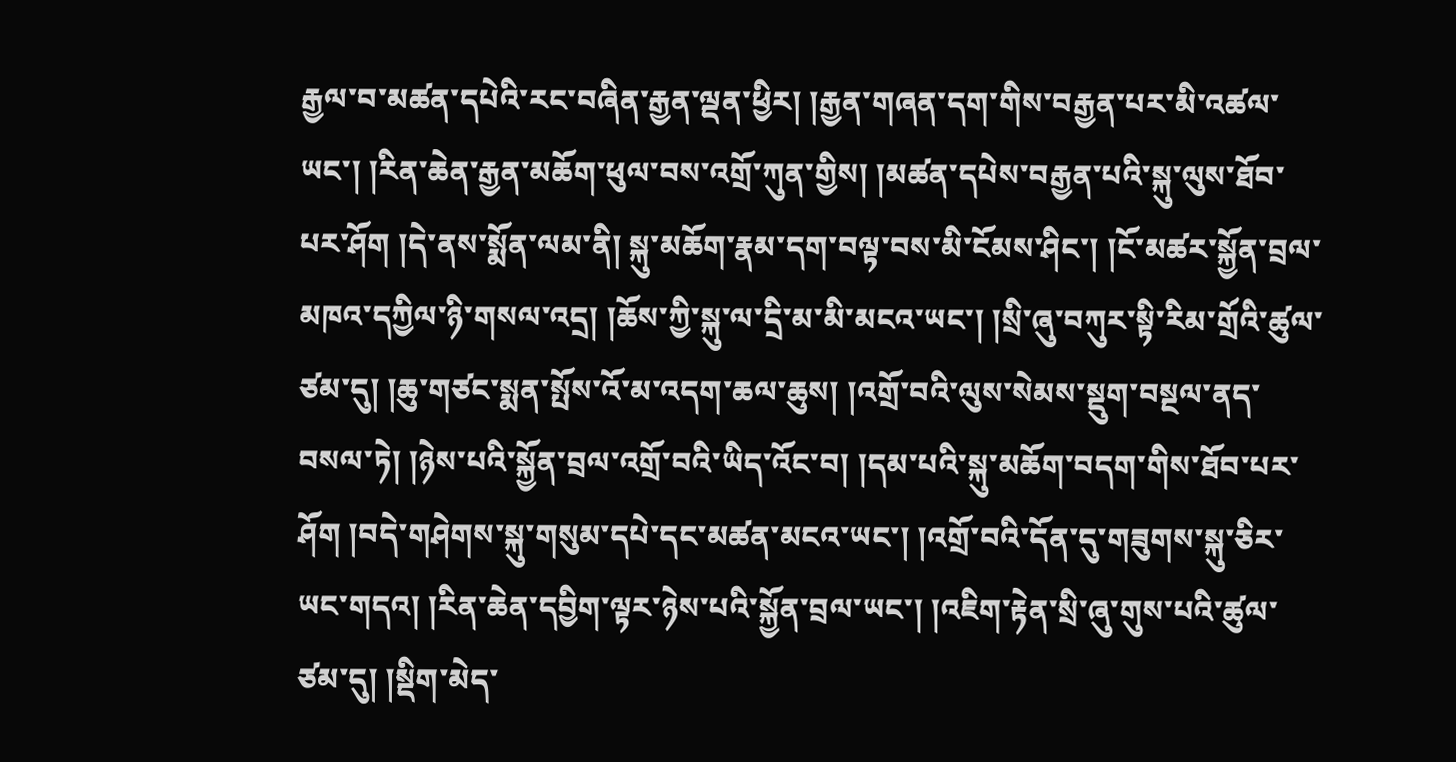རྒྱལ་བ་མཚན་དཔེའི་རང་བཞིན་རྒྱན་ལྡན་ཕྱིར། །རྒྱན་གཞན་དག་གིས་བརྒྱན་པར་མི་འཚལ་ཡང་། །རིན་ཆེན་རྒྱན་མཆོག་ཕུལ་བས་འགྲོ་ཀུན་གྱིས། །མཚན་དཔེས་བརྒྱན་པའི་སྐུ་ལུས་ཐོབ་པར་ཤོག །དེ་ནས་སྨོན་ལམ་ནི། སྐུ་མཆོག་རྣམ་དག་བལྟ་བས་མི་ངོམས་ཤིང་། །ངོ་མཚར་སྐྱོན་བྲལ་མཁའ་དཀྱིལ་ཉི་གསལ་འདྲ། །ཆོས་ཀྱི་སྐུ་ལ་དྲི་མ་མི་མངའ་ཡང་། །སྲི་ཞུ་བཀུར་སྟི་རིམ་གྲོའི་ཚུལ་ཙམ་དུ། །ཆུ་གཙང་སྨན་སྤོས་འོ་མ་འདག་ཆལ་ཆུས། །འགྲོ་བའི་ལུས་སེམས་སྡུག་བསྔལ་ནད་བསལ་ཏེ། །ཉེས་པའི་སྐྱོན་བྲལ་འགྲོ་བའི་ཡིད་འོང་བ། །དམ་པའི་སྐུ་མཆོག་བདག་གིས་ཐོབ་པར་ཤོག །བདེ་གཤེགས་སྐུ་གསུམ་དཔེ་དང་མཚན་མངའ་ཡང་། །འགྲོ་བའི་དོན་དུ་གཟུགས་སྐུ་ཅིར་ཡང་གདའ། །རིན་ཆེན་དབྱིག་ལྟར་ཉེས་པའི་སྐྱོན་བྲལ་ཡང་། །འཇིག་རྟེན་སྲི་ཞུ་གུས་པའི་ཚུལ་ཙམ་དུ། །སྡིག་མེད་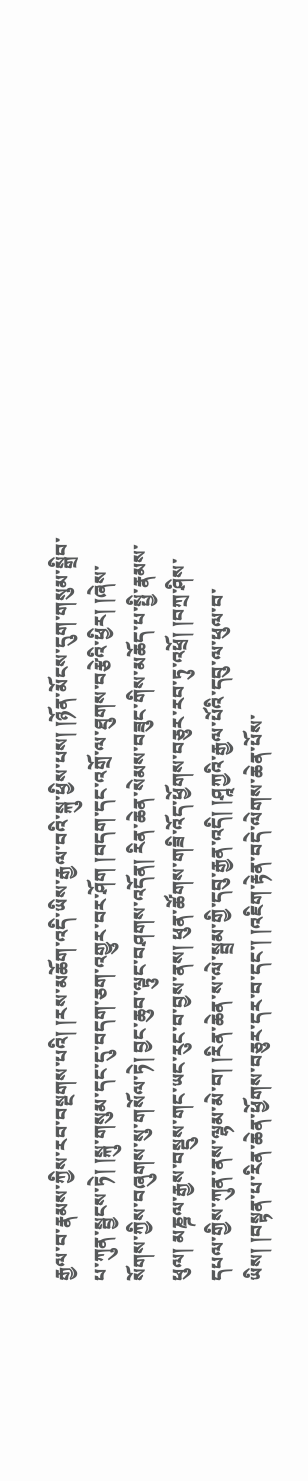རྒྱལ་བ་རྣམས་ཀྱིས་རབ་བསྔགས་པའི། །རས་མཆོག་འདི་ཡིས་རྒྱལ་བའི་སྐུ་ཕྱིས་པས། །ཉོན་མོངས་དུག་གསུམ་སྒྲིབ་པ་ཀུན་སྦྱངས་ཏེ། །སྐུ་གསུམ་དང་དུ་བདག་ཅག་འགྱུར་བར་ཤོག །བདག་དང་འགྲོ་ལ་ཐུགས་བརྩེའི་ཕྱིར། །ཞེས་སོགས་ཀྱིས་བཞུགས་སུ་གསོལ་ཏེ། བྱང་ཆུབ་ལྟུང་བཤགས་འདོན། རིན་ཆེན་སེམས་བཟུང་གིས་མཆོད་པ་སྤྱི་རྣམས་ཕུལ། མཎྜལ་རྒྱས་བསྡུས་གང་ཡང་རུང་བ་བྱས་ནས། ཕུན་ཚོགས་གཟི་འོད་ཕྱོགས་བཅུར་རབ་ཏུ་འཕྲོ། །བཀྲ་ཤིས་དཔལ་གྱིས་ཀུན་ནས་ལྷམ་མེ་བ། །རིན་ཆེན་ས་ལེ་སྦྲམ་གྱི་དབུ་རྒྱན་འདི། །ཤཱཀྱའི་རྒྱལ་པོའི་དབུ་ལ་ཕུལ་བ་ཡིས། །བསྟན་པ་རིན་ཆེན་ཕྱོགས་བཅུར་དར་བ་དང་། །འཇིག་རྟེན་བདེ་ལེགས་ཆེན་པོས་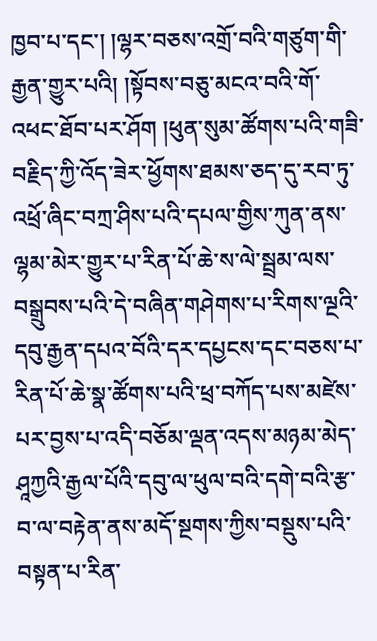ཁྱབ་པ་དང་། །ལྷར་བཅས་འགྲོ་བའི་གཙུག་གི་རྒྱན་གྱུར་པའི། །སྟོབས་བཅུ་མངའ་བའི་གོ་འཕང་ཐོབ་པར་ཤོག །ཕུན་སུམ་ཚོགས་པའི་གཟི་བརྗིད་ཀྱི་འོད་ཟེར་ཕྱོགས་ཐམས་ཅད་དུ་རབ་ཏུ་འཕྲོ་ཞིང་བཀྲ་ཤིས་པའི་དཔལ་གྱིས་ཀུན་ནས་ལྷམ་མེར་གྱུར་པ་རིན་པོ་ཆེ་ས་ལེ་སྦྲམ་ལས་བསྒྲུབས་པའི་དེ་བཞིན་གཤེགས་པ་རིགས་ལྔའི་དབུ་རྒྱན་དཔའ་བོའི་དར་དཔྱངས་དང་བཅས་པ་རིན་པོ་ཆེ་སྣ་ཚོགས་པའི་ཕྲ་བཀོད་པས་མཛེས་པར་བྱས་པ་འདི་བཅོམ་ལྡན་འདས་མཉམ་མེད་ཤཱཀྱའི་རྒྱལ་པོའི་དབུ་ལ་ཕུལ་བའི་དགེ་བའི་རྩ་བ་ལ་བརྟེན་ནས་མདོ་སྔགས་ཀྱིས་བསྡུས་པའི་བསྟན་པ་རིན་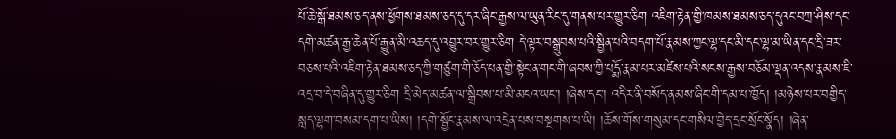པོ་ཆེ་སྒོ་ཐམས་ཅད་ནས་ཕྱོགས་ཐམས་ཅད་དུ་དར་ཞིང་རྒྱས་ལ་ཡུན་རིང་དུ་གནས་པར་གྱུར་ཅིག འཇིག་རྟེན་གྱི་ཁམས་ཐམས་ཅད་དུའང་བཀྲ་ཤིས་དང་དགེ་མཚན་རྒྱ་ཆེན་པོ་རྒྱུན་མི་འཆད་དུ་འབྱུར་བར་གྱུར་ཅིག དེ་ལྟར་བསྒྲུབས་པའི་སྦྱིན་པའི་བདག་པོ་རྣམས་ཀྱང་ལྷ་དང་མི་དང་ལྷ་མ་ཡིན་དང་དྲི་ཟར་བཅས་པའི་འཇིག་རྟེན་ཐམས་ཅད་ཀྱི་གཙུག་གི་ཅོད་པན་གྱི་སྟེང་ན་གང་གི་ཞབས་ཀྱི་པདྨོ་རྣམ་པར་མཛེས་པའི་སངས་རྒྱས་བཅོམ་ལྡན་འདས་རྣམས་ཇི་འདྲ་བ་དེ་བཞིན་དུ་གྱུར་ཅིག དྲི་མེད་མཚན་ལ་སྒྲིབས་པ་མི་མངའ་ཡང་། །ཞེས་དང་། འདིར་ནི་བསོད་ནམས་ཞིང་གི་དམ་པ་ཁྱོད། །མཉེས་པར་བགྱིད་སླད་ལྷག་བསམ་དག་པ་ཡིས། །དགེ་སྦྱོང་རྣམས་ལ་འདྲེན་པས་བསྔགས་པ་ཡི། །ཆོས་གོས་གསུམ་དང་གསིལ་བྱེད་དྲང་སྲོང་སྣོད། །ཞེན་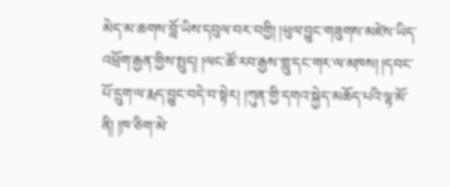མེད་མ་ཆགས་བློ་ཡིས་དབུལ་བར་བགྱི། །ཕུལ་བྱུང་གཟུགས་མཛེས་ཡིད་འཕྲོག་རྒྱན་གྱིས་སྤུད། །ལང་ཚོ་རབ་རྒྱས་གླུ་དང་གར་ལ་མཁས། །དབང་པོ་དྲུག་ལ་རྨད་བྱུང་བདེ་བ་སྟེར། །ཀུན་གྱི་དགའ་སྐྱེད་མཆོད་པའི་ལྷ་མོ་ནི། །ཁ་ཅིག་མེ་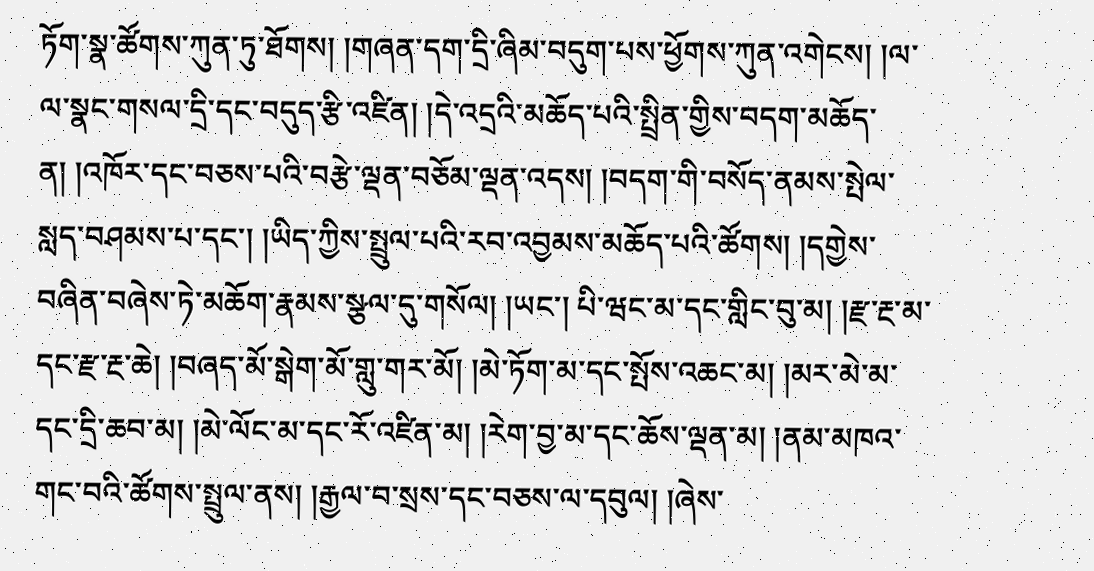ཏོག་སྣ་ཚོགས་ཀུན་ཏུ་ཐོགས། །གཞན་དག་དྲི་ཞིམ་བདུག་པས་ཕྱོགས་ཀུན་འགེངས། །ལ་ལ་སྣང་གསལ་དྲི་དང་བདུད་རྩི་འཛིན། །དེ་འདྲའི་མཆོད་པའི་སྤྲིན་གྱིས་བདག་མཆོད་ན། །འཁོར་དང་བཅས་པའི་བརྩེ་ལྡན་བཅོམ་ལྡན་འདས། །བདག་གི་བསོད་ནམས་སྤེལ་སླད་བཤམས་པ་དང་། །ཡིད་ཀྱིས་སྤྲུལ་པའི་རབ་འབྱམས་མཆོད་པའི་ཚོགས། །དགྱེས་བཞིན་བཞེས་ཏེ་མཆོག་རྣམས་སྩལ་དུ་གསོལ། །ཡང་། པི་ཝང་མ་དང་གླིང་བུ་མ། །རྫ་རྔ་མ་དང་རྫ་རྔ་ཆེ། །བཞད་མོ་སྒེག་མོ་གླུ་གར་མོ། །མེ་ཏོག་མ་དང་སྤོས་འཆང་མ། །མར་མེ་མ་དང་དྲི་ཆབ་མ། །མེ་ལོང་མ་དང་རོ་འཛིན་མ། །རེག་བྱ་མ་དང་ཆོས་ལྡན་མ། །ནམ་མཁའ་གང་བའི་ཚོགས་སྤྲུལ་ནས། །རྒྱལ་བ་སྲས་དང་བཅས་ལ་དབུལ། །ཞེས་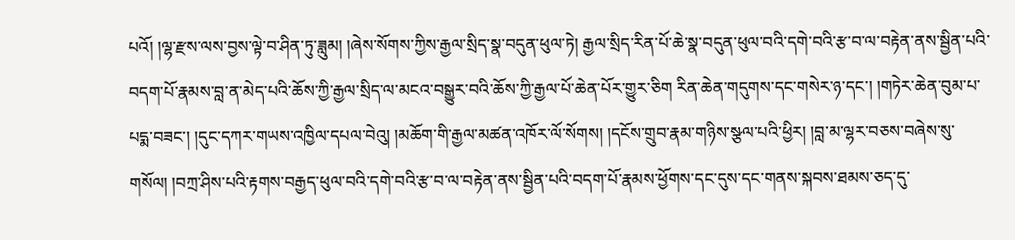པའོ། །ལྷ་རྫས་ལས་བྱས་ལྟེ་བ་ཤིན་ཏུ་ཟླུམ། །ཞེས་སོགས་ཀྱིས་རྒྱལ་སྲིད་སྣ་བདུན་ཕུལ་ཏེ། རྒྱལ་སྲིད་རིན་པོ་ཆེ་སྣ་བདུན་ཕུལ་བའི་དགེ་བའི་རྩ་བ་ལ་བརྟེན་ནས་སྦྱིན་པའི་བདག་པོ་རྣམས་བླ་ན་མེད་པའི་ཆོས་ཀྱི་རྒྱལ་སྲིད་ལ་མངའ་བསྒྱུར་བའི་ཆོས་ཀྱི་རྒྱལ་པོ་ཆེན་པོར་གྱུར་ཅིག རིན་ཆེན་གདུགས་དང་གསེར་ཉ་དང་། །གཏེར་ཆེན་བུམ་པ་པདྨ་བཟང་། །དུང་དཀར་གཡས་འཁྱིལ་དཔལ་བེའུ། །མཆོག་གི་རྒྱལ་མཚན་འཁོར་ལོ་སོགས། །དངོས་གྲུབ་རྣམ་གཉིས་སྩལ་པའི་ཕྱིར། །བླ་མ་ལྷར་བཅས་བཞེས་སུ་གསོལ། །བཀྲ་ཤིས་པའི་རྟགས་བརྒྱད་ཕུལ་བའི་དགེ་བའི་རྩ་བ་ལ་བརྟེན་ནས་སྦྱིན་པའི་བདག་པོ་རྣམས་ཕྱོགས་དང་དུས་དང་གནས་སྐབས་ཐམས་ཅད་དུ་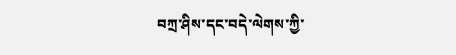བཀྲ་ཤིས་དང་བདེ་ལེགས་ཀྱི་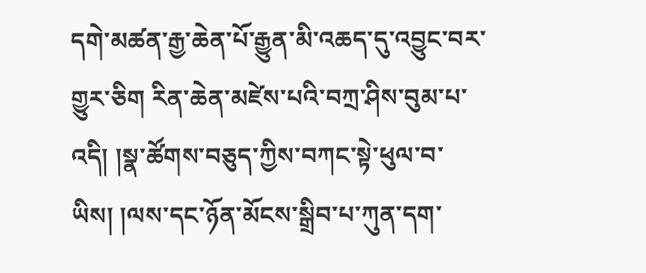དགེ་མཚན་རྒྱ་ཆེན་པོ་རྒྱུན་མི་འཆད་དུ་འབྱུང་བར་གྱུར་ཅིག རིན་ཆེན་མཛེས་པའི་བཀྲ་ཤིས་བུམ་པ་འདི། །སྣ་ཚོགས་བཅུད་ཀྱིས་བཀང་སྟེ་ཕུལ་བ་ཡིས། །ལས་དང་ཉོན་མོངས་སྒྲིབ་པ་ཀུན་དག་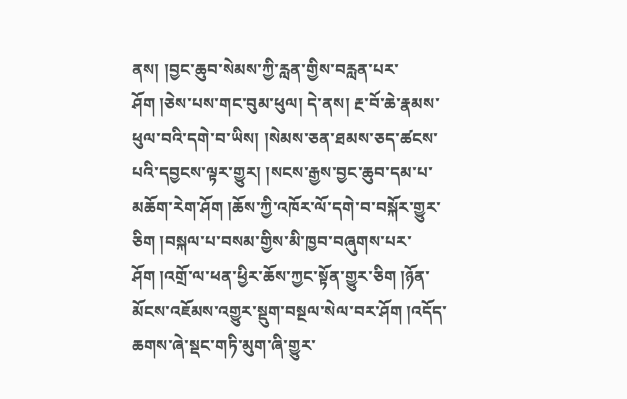ནས། །བྱང་ཆུབ་སེམས་ཀྱི་རླན་གྱིས་བརླན་པར་ཤོག །ཅེས་པས་གང་བུམ་ཕུལ། དེ་ནས། རྔ་བོ་ཆེ་རྣམས་ཕུལ་བའི་དགེ་བ་ཡིས། །སེམས་ཅན་ཐམས་ཅད་ཚངས་པའི་དབྱངས་ལྟར་གྱུར། །སངས་རྒྱས་བྱང་ཆུབ་དམ་པ་མཆོག་རེག་ཤོག །ཆོས་ཀྱི་འཁོར་ལོ་དགེ་བ་བསྐོར་གྱུར་ཅིག །བསྐལ་པ་བསམ་གྱིས་མི་ཁྱབ་བཞུགས་པར་ཤོག །འགྲོ་ལ་ཕན་ཕྱིར་ཆོས་ཀྱང་སྟོན་གྱུར་ཅིག །ཉོན་མོངས་འཇོམས་འགྱུར་སྡུག་བསྔལ་སེལ་བར་ཤོག །འདོད་ཆགས་ཞེ་སྡང་གཏི་མུག་ཞི་གྱུར་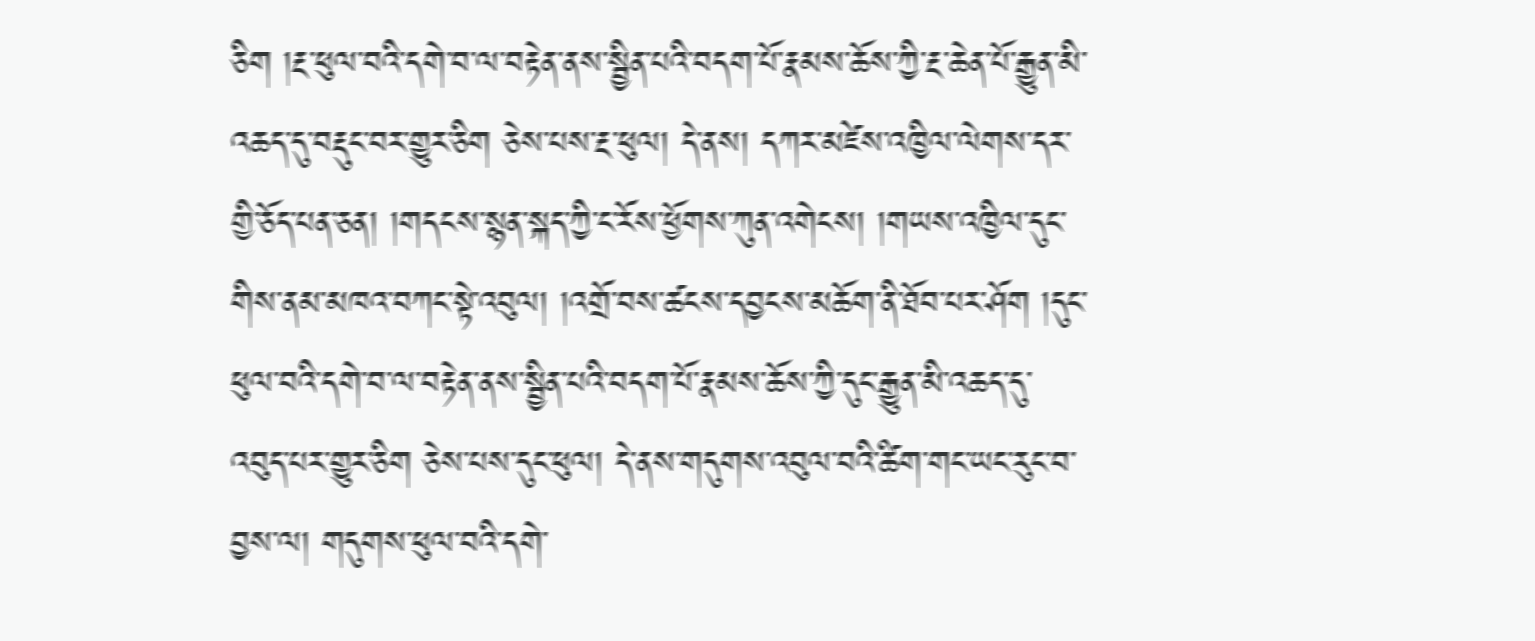ཅིག །རྔ་ཕུལ་བའི་དགེ་བ་ལ་བརྟེན་ནས་སྦྱིན་པའི་བདག་པོ་རྣམས་ཆོས་ཀྱི་རྔ་ཆེན་པོ་རྒྱུན་མི་འཆད་དུ་བརྡུང་བར་གྱུར་ཅིག ཅེས་པས་རྔ་ཕུལ། དེ་ནས། དཀར་མཛེས་འཁྱིལ་ལེགས་དར་གྱི་ཅོད་པན་ཅན། །གདངས་སྙན་སྐད་ཀྱི་ང་རོས་ཕྱོགས་ཀུན་འགེངས། །གཡས་འཁྱིལ་དུང་གིས་ནམ་མཁའ་བཀང་སྟེ་འབུལ། །འགྲོ་བས་ཚངས་དབྱངས་མཆོག་ནི་ཐོབ་པར་ཤོག །དུང་ཕུལ་བའི་དགེ་བ་ལ་བརྟེན་ནས་སྦྱིན་པའི་བདག་པོ་རྣམས་ཆོས་ཀྱི་དུང་རྒྱུན་མི་འཆད་དུ་འབུད་པར་གྱུར་ཅིག ཅེས་པས་དུང་ཕུལ། དེ་ནས་གདུགས་འབུལ་བའི་ཚིག་གང་ཡང་རུང་བ་བྱས་ལ། གདུགས་ཕུལ་བའི་དགེ་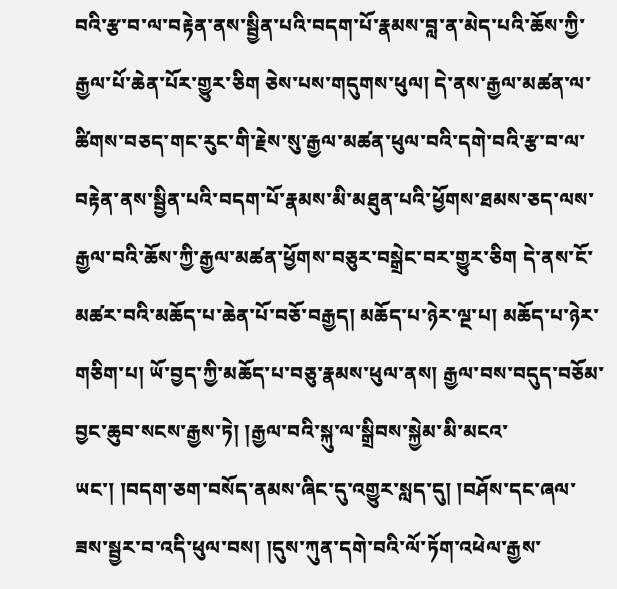བའི་རྩ་བ་ལ་བརྟེན་ནས་སྦྱིན་པའི་བདག་པོ་རྣམས་བླ་ན་མེད་པའི་ཆོས་ཀྱི་རྒྱལ་པོ་ཆེན་པོར་གྱུར་ཅིག ཅེས་པས་གདུགས་ཕུལ། དེ་ནས་རྒྱལ་མཚན་ལ་ཚིགས་བཅད་གང་རུང་གི་རྗེས་སུ་རྒྱལ་མཚན་ཕུལ་བའི་དགེ་བའི་རྩ་བ་ལ་བརྟེན་ནས་སྦྱིན་པའི་བདག་པོ་རྣམས་མི་མཐུན་པའི་ཕྱོགས་ཐམས་ཅད་ལས་རྒྱལ་བའི་ཆོས་ཀྱི་རྒྱལ་མཚན་ཕྱོགས་བཅུར་བསྒྲེང་བར་གྱུར་ཅིག དེ་ནས་ངོ་མཚར་བའི་མཆོད་པ་ཆེན་པོ་བཅོ་བརྒྱད། མཆོད་པ་ཉེར་ལྔ་པ། མཆོད་པ་ཉེར་གཅིག་པ། ཡོ་བྱད་ཀྱི་མཆོད་པ་བཅུ་རྣམས་ཕུལ་ནས། རྒྱལ་བས་བདུད་བཅོམ་བྱང་ཆུབ་སངས་རྒྱས་ཏེ། །རྒྱལ་བའི་སྐུ་ལ་སྒྲིབས་སྐྱེམ་མི་མངའ་ཡང་། །བདག་ཅག་བསོད་ནམས་ཞིང་དུ་འགྱུར་སླད་དུ། །བཤོས་དང་ཞལ་ཟས་སྦྱར་བ་འདི་ཕུལ་བས། །དུས་ཀུན་དགེ་བའི་ལོ་ཏོག་འཕེལ་རྒྱས་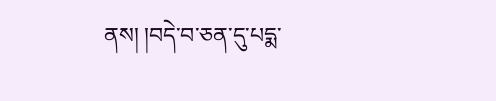ནས། །བདེ་བ་ཅན་དུ་པདྨ་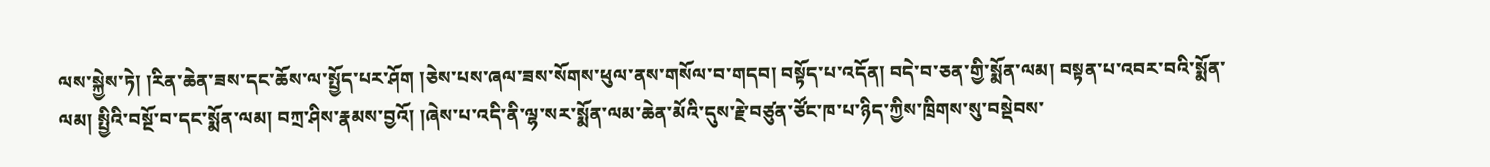ལས་སྐྱེས་ཏེ། །རིན་ཆེན་ཟས་དང་ཆོས་ལ་སྤྱོད་པར་ཤོག །ཅེས་པས་ཞལ་ཟས་སོགས་ཕུལ་ནས་གསོལ་བ་གདབ། བསྟོད་པ་འདོན། བདེ་བ་ཅན་གྱི་སྨོན་ལམ། བསྟན་པ་འབར་བའི་སྨོན་ལམ། སྤྱིའི་བསྔོ་བ་དང་སྨོན་ལམ། བཀྲ་ཤིས་རྣམས་བྱའོ། །ཞེས་པ་འདི་ནི་ལྷ་སར་སྨོན་ལམ་ཆེན་མོའི་དུས་རྗེ་བཙུན་ཙོང་ཁ་པ་ཉིད་ཀྱིས་ཁྲིགས་སུ་བསྡེབས་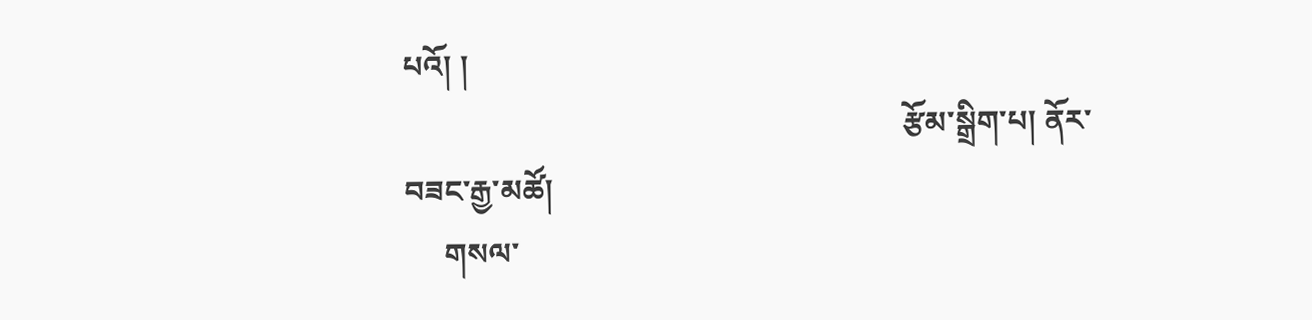པའོ། །
                                                                རྩོམ་སྒྲིག་པ། ནོར་བཟང་རྒྱ་མཚོ།
     གསལ་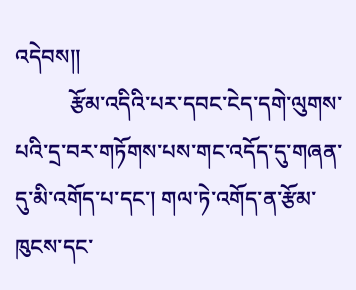འདེབས།།
          རྩོམ་འདིའི་པར་དབང་ངེད་དགེ་ལུགས་པའི་དྲ་བར་གཏོགས་པས་གང་འདོད་དུ་གཞན་དུ་མི་འགོད་པ་དང་། གལ་ཏེ་འགོད་ན་རྩོམ་ཁུངས་དང་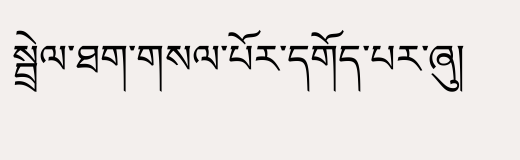སྦྲེལ་ཐག་གསལ་པོར་དགོད་པར་ཞུ།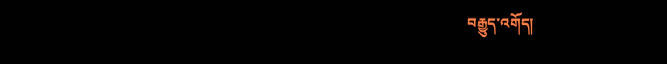བརྒྱུད་འགོད།